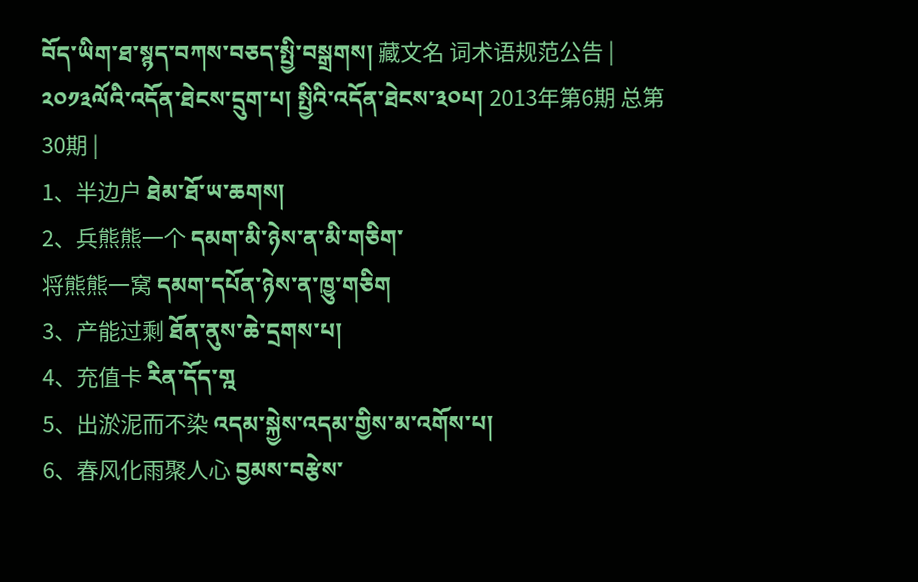བོད་ཡིག་ཐ་སྙད་བཀས་བཅད་སྤྱི་བསྒྲགས། 藏文名 词术语规范公告 |
༢༠༡༣ལོའི་འདོན་ཐེངས་དྲུག་པ། སྤྱིའི་འདོན་ཐེངས་༣༠པ། 2013年第6期 总第30期 |
1、半边户 ཐེམ་ཐོ་ཡ་ཆགས།
2、兵熊熊一个 དམག་མི་ཉེས་ན་མི་གཅིག་
将熊熊一窝 དམག་དཔོན་ཉེས་ན་ཁྱུ་གཅིག
3、产能过剩 ཐོན་ནུས་ཆེ་དྲགས་པ།
4、充值卡 རིན་དོད་གྰ
5、出淤泥而不染 འདམ་སྐྱེས་འདམ་གྱིས་མ་འགོས་པ།
6、春风化雨聚人心 བྱམས་བརྩེས་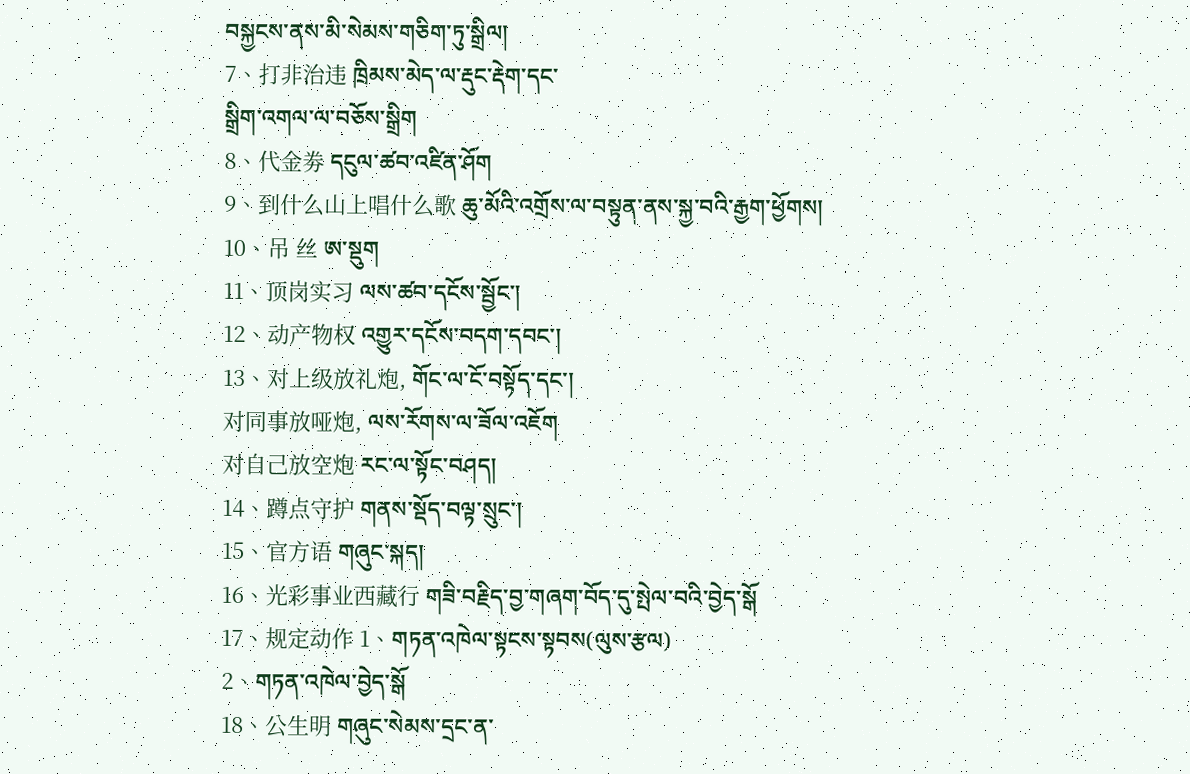བསྐྱངས་ནས་མི་སེམས་གཅིག་ཏུ་སྒྲིལ།
7、打非治违 ཁྲིམས་མེད་ལ་རྡུང་རྡེག་དང་
སྒྲིག་འགལ་ལ་བཅོས་སྒྲིག
8、代金劵 དངུལ་ཚབ་འཛིན་ཤོག
9、到什么山上唱什么歌 ཆུ་མོའི་འགྲོས་ལ་བསྟུན་ནས་སྐྱ་བའི་རྒྱག་ཕྱོགས།
10、吊 丝 ཨ་སྡུག
11、顶岗实习 ལས་ཚབ་དངོས་སྦྱོང་།
12、动产物权 འགྱུར་དངོས་བདག་དབང་།
13、对上级放礼炮, གོང་ལ་ངོ་བསྟོད་དང་།
对同事放哑炮, ལས་རོགས་ལ་ཟོལ་འཇོག
对自己放空炮 རང་ལ་སྟོང་བཤད།
14、蹲点守护 གནས་སྡོད་བལྟ་སྲུང་།
15、官方语 གཞུང་སྐད།
16、光彩事业西藏行 གཟི་བརྗིད་བྱ་གཞག་བོད་དུ་སྤེལ་བའི་བྱེད་སྒོ
17、规定动作 1、གཏན་འཁེལ་སྟངས་སྟབས(ལུས་རྩལ)
2、གཏན་འཁེལ་བྱེད་སྒོ
18、公生明 གཞུང་སེམས་དྲང་ན་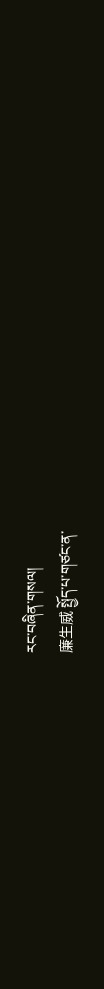རང་བཞིན་གསལ།
廉生威 སྤྱོད་པ་གཙང་ན་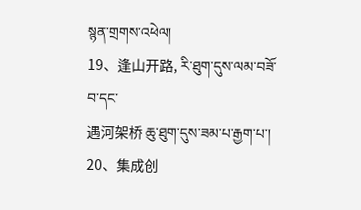སྙན་གྲགས་འཕེལ།
19、逢山开路, རི་ཐུག་དུས་ལམ་བཟོ་བ་དང་
遇河架桥 ཆུ་ཐུག་དུས་ཟམ་པ་རྒྱག་པ་།
20、集成创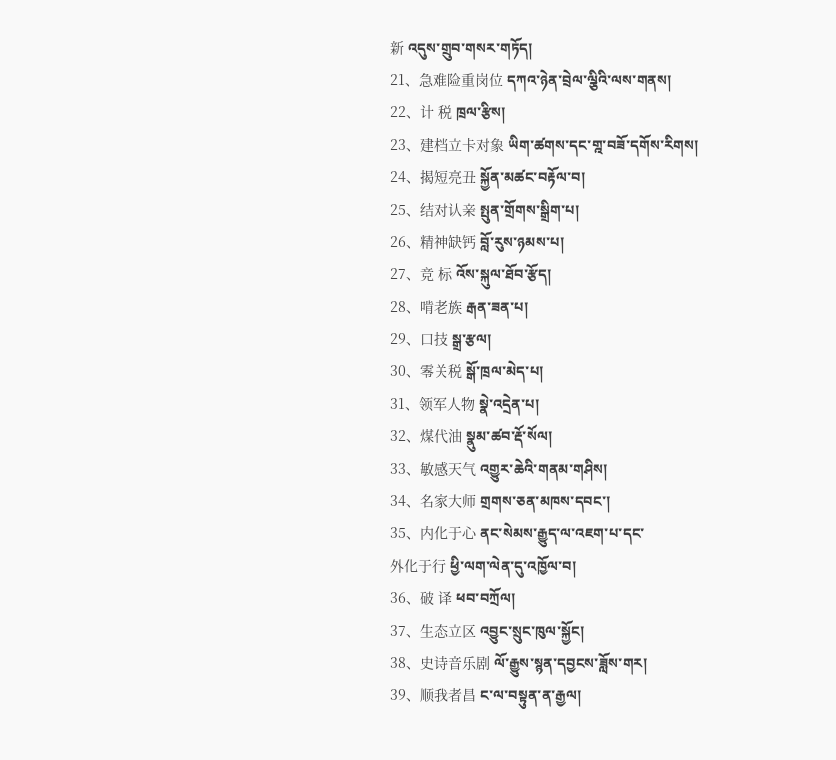新 འདུས་གྲུབ་གསར་གཏོད།
21、急难险重岗位 དཀའ་ཉེན་བྲེལ་ལྕིའི་ལས་གནས།
22、计 税 ཁྲལ་རྩིས།
23、建档立卡对象 ཡིག་ཚགས་དང་གྰ་བཟོ་དགོས་རིགས།
24、揭短亮丑 སྐྱོན་མཚང་བརྟོལ་བ།
25、结对认亲 སྤུན་གྲོགས་སྒྲིག་པ།
26、精神缺钙 བློ་རུས་ཉམས་པ།
27、竞 标 འོས་སྐུལ་ཐོབ་རྩོད།
28、啃老族 རྒན་ཟན་པ།
29、口技 སྒྲ་རྩལ།
30、零关税 སྒོ་ཁྲལ་མེད་པ།
31、领军人物 སྣེ་འདྲེན་པ།
32、煤代油 སྣུམ་ཚབ་རྡོ་སོལ།
33、敏感天气 འགྱུར་ཆེའི་གནམ་གཤིས།
34、名家大师 གྲགས་ཅན་མཁས་དབང་།
35、内化于心 ནང་སེམས་རྒྱུད་ལ་འཇག་པ་དང་
外化于行 ཕྱི་ལག་ལེན་དུ་འཁྱོལ་བ།
36、破 译 ཕབ་བཀྲོལ།
37、生态立区 འབྱུང་སྲུང་ཁུལ་སྐྱོང།
38、史诗音乐剧 ལོ་རྒྱུས་སྙན་དབྱངས་ཟློས་གར།
39、顺我者昌 ང་ལ་བསྟུན་ན་རྒྱལ།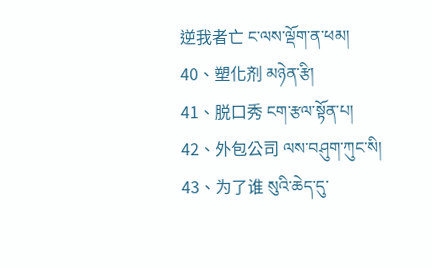逆我者亡 ང་ལས་ལྡོག་ན་ཕམ།
40、塑化剂 མཉེན་རྩི།
41、脱口秀 ངག་རྩལ་སྟོན་པ།
42、外包公司 ལས་བཤུག་ཀུང་སི།
43、为了谁 སུའི་ཆེད་དུ་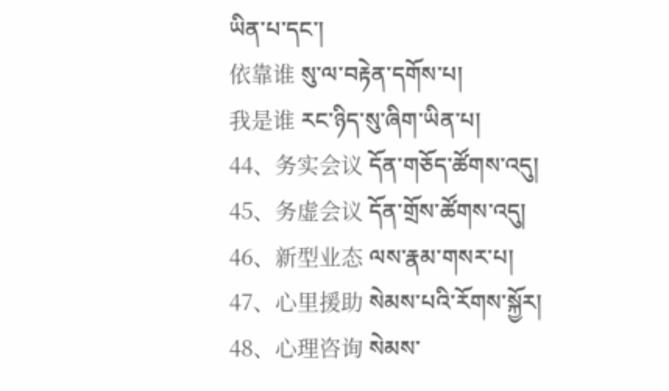ཡིན་པ་དང་།
依靠谁 སུ་ལ་བརྟེན་དགོས་པ།
我是谁 རང་ཉིད་སུ་ཞིག་ཡིན་པ།
44、务实会议 དོན་གཅོད་ཚོགས་འདུ།
45、务虚会议 དོན་གྲོས་ཚོགས་འདུ།
46、新型业态 ལས་རྣམ་གསར་པ།
47、心里援助 སེམས་པའི་རོགས་སྐྱོར།
48、心理咨询 སེམས་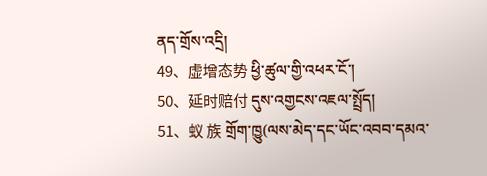ནད་གྲོས་འདྲི།
49、虚增态势 ཕྱི་ཚུལ་གྱི་འཕར་ངོ་།
50、延时赔付 དུས་འགྱངས་འཇལ་སྤྲོད།
51、蚁 族 གྲོག་ཁྱུ(ལས་མེད་དང་ཡོང་འབབ་དམའ་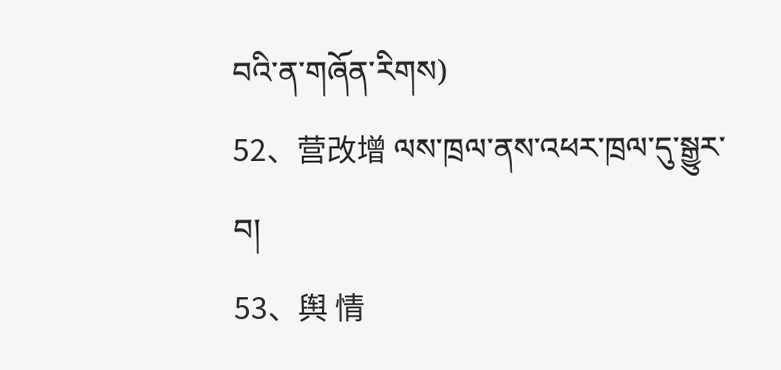བའི་ན་གཞོན་རིགས)
52、营改增 ལས་ཁྲལ་ནས་འཕར་ཁྲལ་དུ་སྒྱུར་བ།
53、舆 情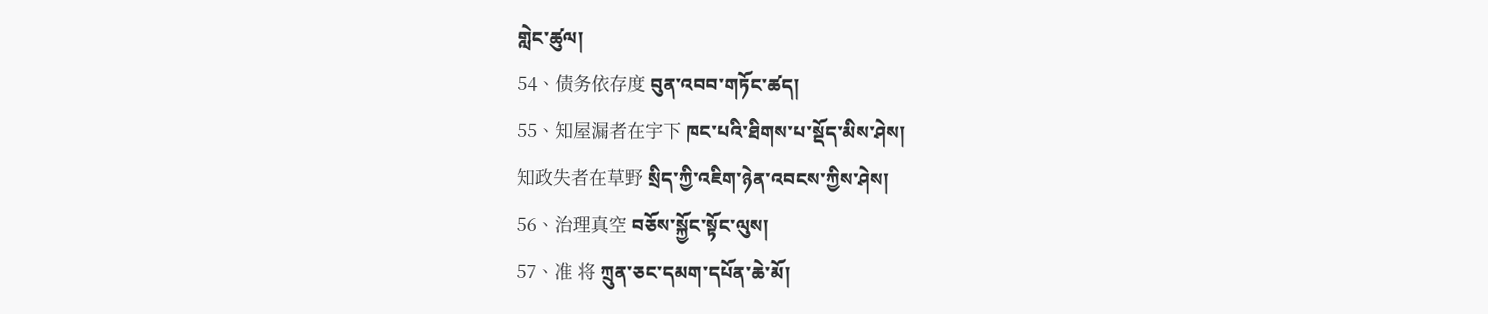གླེང་ཚུལ།
54、债务依存度 བུན་འབབ་གཏོང་ཚད།
55、知屋漏者在宇下 ཁང་པའི་ཐིགས་པ་སྡོད་མིས་ཤེས།
知政失者在草野 སྲིད་ཀྱི་འཇིག་ཉེན་འབངས་ཀྱིས་ཤེས།
56、治理真空 བཅོས་སྐྱོང་སྟོང་ལུས།
57、准 将 ཀྲུན་ཅང་དམག་དཔོན་ཆེ་མོ།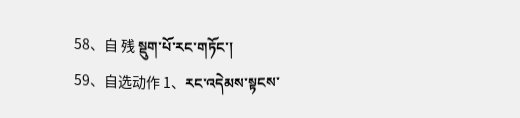58、自 残 སྡུག་པོ་རང་གཏོང་།
59、自选动作 1、རང་འདེམས་སྟངས་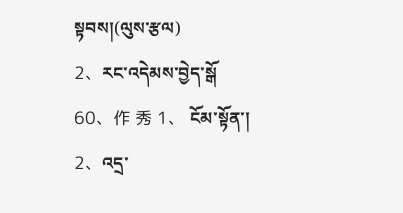སྟབས།(ལུས་རྩལ)
2、རང་འདེམས་བྱེད་སྒོ
60、作 秀 1、 ངོམ་སྟོན་།
2、འདྲ་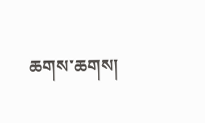ཆགས་ཆགས།